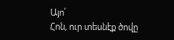Այո՛
Հոն, ուր տեսնէք ծովը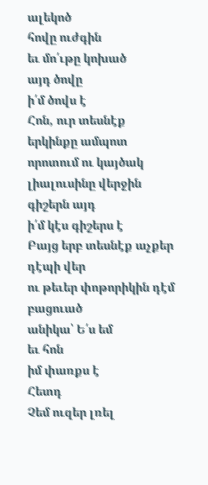ալեկոծ
հովը ուժգին
եւ մո՛ւթը կոխած
այդ ծովը
ի՛մ ծովս է
Հոն, ուր տեսնէք երկինքը ամպոտ
որոտում ու կայծակ
լիալուսինը վերջին
գիշերն այդ
ի՛մ կէս գիշերս է
Բայց երբ տեսնէք աչքեր դէպի վեր
ու թեւեր փոթորիկին դէմ բացուած
անիկա՝ Ե՛ս եմ
եւ հոն
իմ փառքս է
Հետդ
Չեմ ուզեր լռել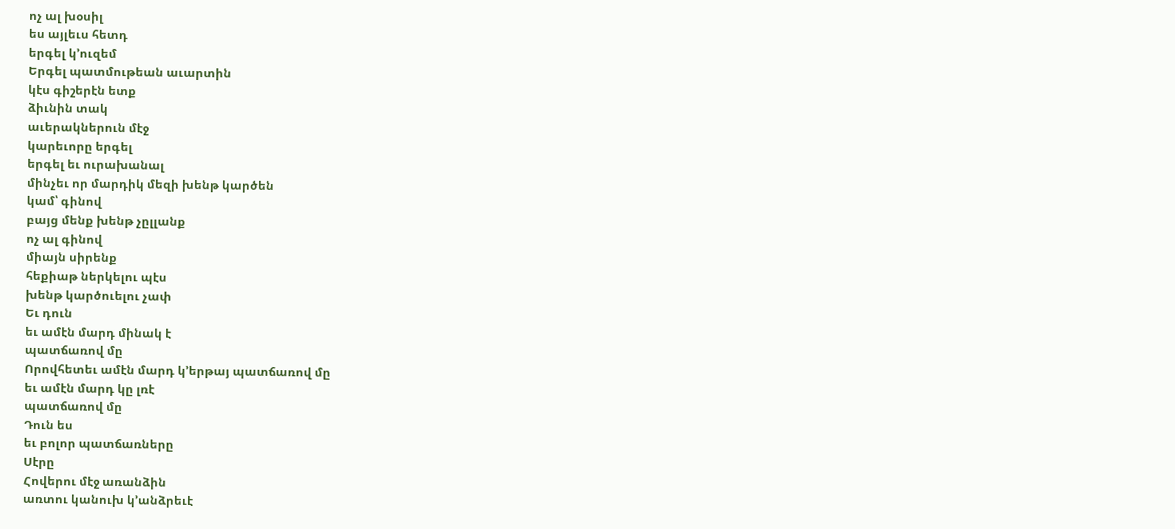ոչ ալ խօսիլ
ես այլեւս հետդ
երգել կ’ուզեմ
Երգել պատմութեան աւարտին
կէս գիշերէն ետք
ձիւնին տակ
աւերակներուն մէջ
կարեւորը երգել
երգել եւ ուրախանալ
մինչեւ որ մարդիկ մեզի խենթ կարծեն
կամ՝ գինով
բայց մենք խենթ չըլլանք
ոչ ալ գինով
միայն սիրենք
հեքիաթ ներկելու պէս
խենթ կարծուելու չափ
Եւ դուն
եւ ամէն մարդ մինակ է
պատճառով մը
Որովհետեւ ամէն մարդ կ’երթայ պատճառով մը
եւ ամէն մարդ կը լռէ
պատճառով մը
Դուն ես
եւ բոլոր պատճառները
Սէրը
Հովերու մէջ առանձին
առտու կանուխ կ’անձրեւէ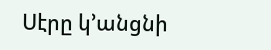Սէրը կ’անցնի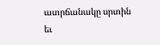ատրճանակը սրտին
եւ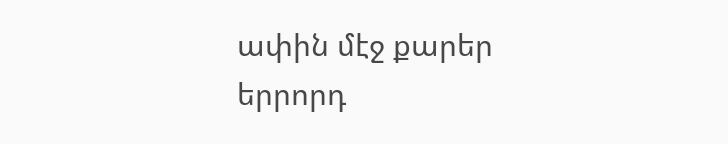ափին մէջ քարեր
երրորդ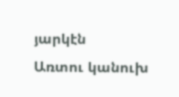յարկէն
Առտու կանուխ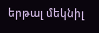երթալ մեկնիլ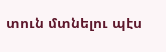տուն մտնելու պէս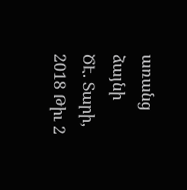առանց ձայնի
ԾԷ. Տարի, 2018 Թիւ 2